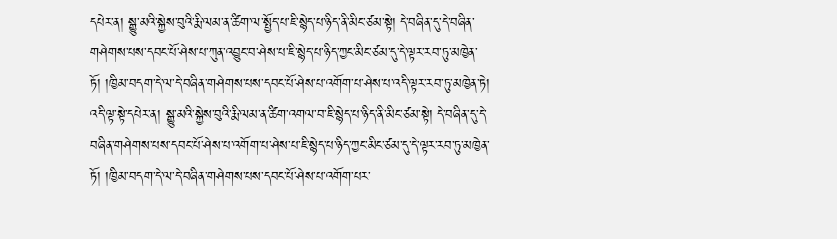དཔེར་ན། སྒྱུ་མའི་སྐྱེས་བུའི་རྨི་ལམ་ན་ཚིག་ལ་སྤྱོད་པ་ཇི་སྙེད་པ་ཉིད་ནི་མིང་ཙམ་སྟེ། དེ་བཞིན་དུ་དེ་བཞིན་གཤེགས་པས་དབང་པོ་ཤེས་པ་ཀུན་འབྱུང་བ་ཤེས་པ་ཇི་སྙེད་པ་ཉིད་ཀྱང་མིང་ཙམ་དུ་དེ་ལྟར་རབ་ཏུ་མཁྱེན་ཏོ། །ཁྱིམ་བདག་དེ་ལ་དེ་བཞིན་གཤེགས་པས་དབང་པོ་ཤེས་པ་འགོག་པ་ཤེས་པ་འདི་ལྟར་རབ་ཏུ་མཁྱེན་ཏེ། འདི་ལྟ་སྟེ་དཔེར་ན། སྒྱུ་མའི་སྐྱེས་བུའི་རྨི་ལམ་ན་ཚིག་འགལ་བ་ཇི་སྙེད་པ་ཉིད་ནི་མིང་ཙམ་སྟེ། དེ་བཞིན་དུ་དེ་བཞིན་གཤེགས་པས་དབང་པོ་ཤེས་པ་འགོག་པ་ཤེས་པ་ཇི་སྙེད་པ་ཉིད་ཀྱང་མིང་ཙམ་དུ་དེ་ལྟར་རབ་ཏུ་མཁྱེན་ཏོ། །ཁྱིམ་བདག་དེ་ལ་དེ་བཞིན་གཤེགས་པས་དབང་པོ་ཤེས་པ་འགོག་པར་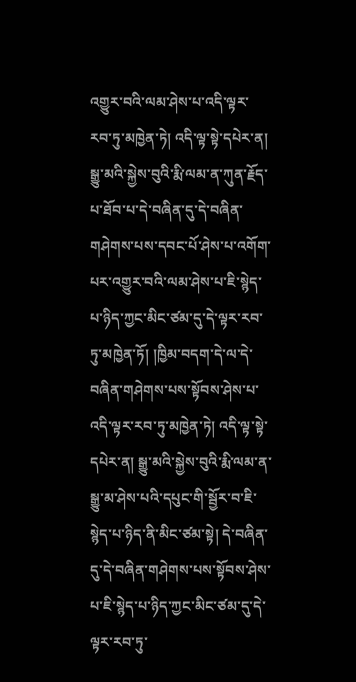འགྱུར་བའི་ལམ་ཤེས་པ་འདི་ལྟར་རབ་ཏུ་མཁྱེན་ཏེ། འདི་ལྟ་སྟེ་དཔེར་ན། སྒྱུ་མའི་སྐྱེས་བུའི་རྨི་ལམ་ན་ཀུན་རྗོད་པ་ཐོབ་པ་དེ་བཞིན་དུ་དེ་བཞིན་གཤེགས་པས་དབང་པོ་ཤེས་པ་འགོག་པར་འགྱུར་བའི་ལམ་ཤེས་པ་ཇི་སྙེད་པ་ཉིད་ཀྱང་མིང་ཙམ་དུ་དེ་ལྟར་རབ་ཏུ་མཁྱེན་ཏོ། །ཁྱིམ་བདག་དེ་ལ་དེ་བཞིན་གཤེགས་པས་སྟོབས་ཤེས་པ་འདི་ལྟར་རབ་ཏུ་མཁྱེན་ཏེ། འདི་ལྟ་སྟེ་དཔེར་ན། སྒྱུ་མའི་སྐྱེས་བུའི་རྨི་ལམ་ན་སྒྱུ་མ་ཤེས་པའི་དཔུང་གི་སྦྱོར་བ་ཇི་སྙེད་པ་ཉིད་ནི་མིང་ཙམ་སྟེ། དེ་བཞིན་དུ་དེ་བཞིན་གཤེགས་པས་སྟོབས་ཤེས་པ་ཇི་སྙེད་པ་ཉིད་ཀྱང་མིང་ཙམ་དུ་དེ་ལྟར་རབ་ཏུ་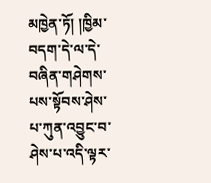མཁྱེན་ཏོ། །ཁྱིམ་བདག་དེ་ལ་དེ་བཞིན་གཤེགས་པས་སྟོབས་ཤེས་པ་ཀུན་འབྱུང་བ་ཤེས་པ་འདི་ལྟར་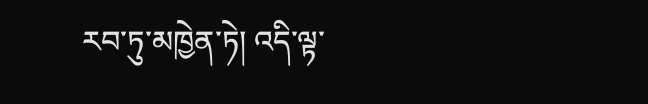རབ་ཏུ་མཁྱེན་ཏེ། འདི་ལྟ་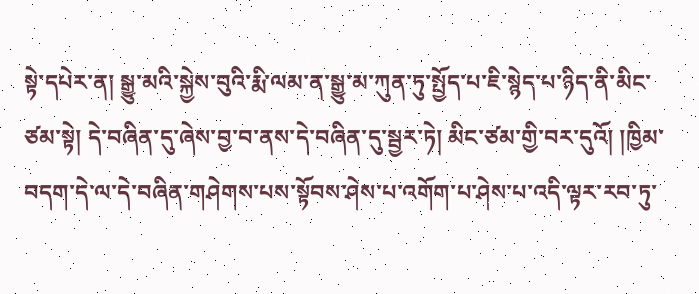སྟེ་དཔེར་ན། སྒྱུ་མའི་སྐྱེས་བུའི་རྨི་ལམ་ན་སྒྱུ་མ་ཀུན་ཏུ་སྤྱོད་པ་ཇི་སྙེད་པ་ཉིད་ནི་མིང་ཙམ་སྟེ། དེ་བཞིན་དུ་ཞེས་བྱ་བ་ནས་དེ་བཞིན་དུ་སྦྱར་ཏེ། མིང་ཙམ་གྱི་བར་དུའོ། །ཁྱིམ་བདག་དེ་ལ་དེ་བཞིན་གཤེགས་པས་སྟོབས་ཤེས་པ་འགོག་པ་ཤེས་པ་འདི་ལྟར་རབ་ཏུ་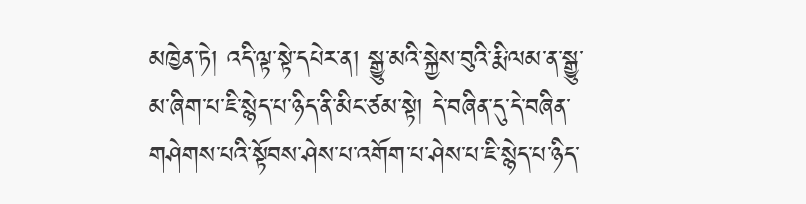མཁྱེན་ཏེ། འདི་ལྟ་སྟེ་དཔེར་ན། སྒྱུ་མའི་སྐྱེས་བུའི་རྨི་ལམ་ན་སྒྱུ་མ་ཞིག་པ་ཇི་སྙེད་པ་ཉིད་ནི་མིང་ཙམ་སྟེ། དེ་བཞིན་དུ་དེ་བཞིན་གཤེགས་པའི་སྟོབས་ཤེས་པ་འགོག་པ་ཤེས་པ་ཇི་སྙེད་པ་ཉིད་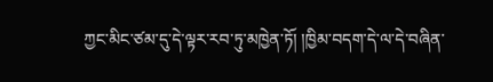ཀྱང་མིང་ཙམ་དུ་དེ་ལྟར་རབ་ཏུ་མཁྱེན་ཏོ། །ཁྱིམ་བདག་དེ་ལ་དེ་བཞིན་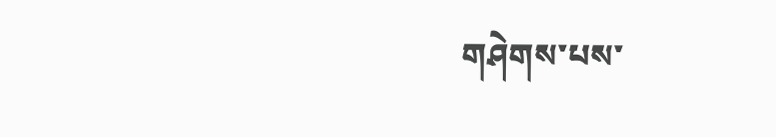གཤེགས་པས་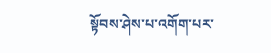སྟོབས་ཤེས་པ་འགོག་པར་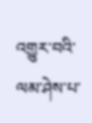འགྱུར་བའི་ལམ་ཤེས་པ་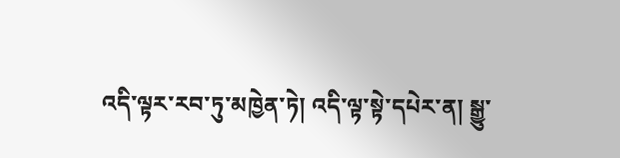འདི་ལྟར་རབ་ཏུ་མཁྱེན་ཏེ། འདི་ལྟ་སྟེ་དཔེར་ན། སྒྱུ་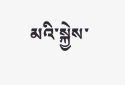མའི་སྐྱེས་